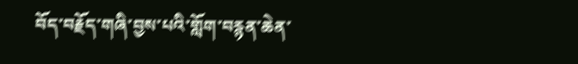བོད་བརྗོད་གཞི་བྱས་པའི་གློག་བརྙན་ཆེན་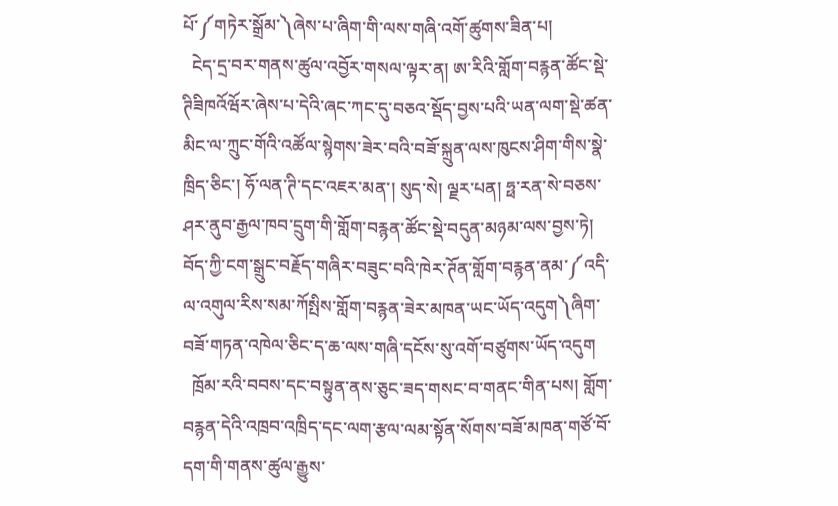པོ་༼གཏེར་སྒྲོམ་༽ཞེས་པ་ཞིག་གི་ལས་གཞི་འགོ་ཚུགས་ཟིན་པ།
  ངེད་དྲ་བར་གནས་ཚུལ་འབྱོར་གསལ་ལྟར་ན། ཨ་རིའི་གློག་བརྙན་ཚོང་སྡེ་ཊིཟིཁའོཝོར་ཞེས་པ་དེའི་ཞང་ཀང་དུ་བཅའ་སྡོད་བྱས་པའི་ཡན་ལག་སྡེ་ཚན་མིང་ལ་ཀྲུང་གོའི་འཚོལ་སྙེགས་ཟེར་བའི་བཟོ་སྐྲུན་ལས་ཁུངས་ཤིག་གིས་སྣེ་ཁྲིད་ཅིང་། ཧོ་ལན་ཊི་དང་འཇར་མན་། སུད་སེ། ལྗར་པན། ཧྥ་རན་སེ་བཅས་ཤར་ནུབ་རྒྱལ་ཁབ་དྲུག་གི་གློག་བརྙན་ཚོང་སྡེ་བདུན་མཉམ་ལས་བྱས་ཏེ།  བོད་ཀྱི་ངག་སྒྲུང་བརྗོད་གཞིར་བཟུང་བའི་ཁེར་ཊོན་གློག་བརྙན་ནམ་༼འདི་ལ་འགུལ་རིས་སམ་ཀོསྤིས་གློག་བརྙན་ཟེར་མཁན་ཡང་ཡོད་འདུག༽ཞིག་བཟོ་གཏན་འཁེལ་ཅིང་ད་ཆ་ལས་གཞི་དངོས་སུ་འགོ་བཙུགས་ཡོད་འདུག
  ཁྲོམ་རའི་བབས་དང་བསྟུན་ནས་ཅུང་ཟད་གསང་བ་གནང་གིན་པས། གློག་བརྙན་དེའི་འཁྲབ་འཁྲིད་དང་ལག་རྩལ་ལམ་སྟོན་སོགས་བཟོ་མཁན་གཙོ་བོ་དག་གི་གནས་ཚུལ་རྒྱུས་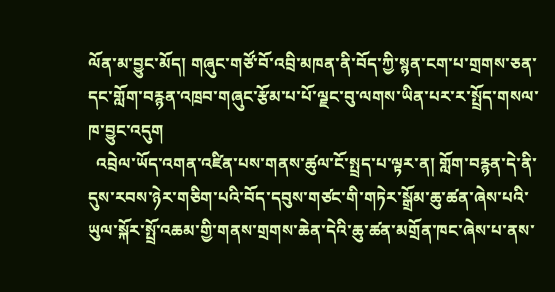ལོན་མ་བྱུང་མོད། གཞུང་གཙོ་བོ་འབྲི་མཁན་ནི་བོད་ཀྱི་སྙན་ངག་པ་གྲགས་ཅན་དང་གློག་བརྙན་འཁྲབ་གཞུང་རྩོམ་པ་པོ་ལྗང་བུ་ལགས་ཡིན་པར་ར་སྤྲོད་གསལ་ཁ་བྱུང་འདུག
  འབྲེལ་ཡོད་འགན་འཛིན་པས་གནས་ཚུལ་ངོ་སྤྲད་པ་ལྟར་ན། གློག་བརྙན་དེ་ནི་དུས་རབས་ཉེར་གཅིག་པའི་བོད་དབུས་གཙང་གི་གཏེར་སྒྲོམ་ཆུ་ཚན་ཞེས་པའི་ཡུལ་སྐོར་སྤྲོ་འཆམ་གྱི་གནས་གྲགས་ཆེན་དེའི་ཆུ་ཚན་མགྲོན་ཁང་ཞེས་པ་ནས་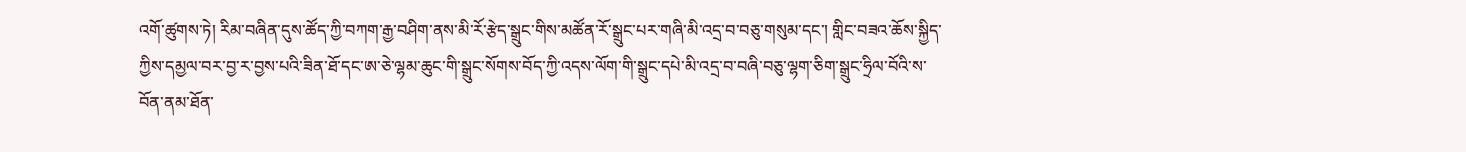འགོ་ཚུགས་ཏེ། རིམ་བཞིན་དུས་ཚོད་ཀྱི་བཀག་རྒྱ་བཤིག་ནས་མི་རོ་རྩེད་སྒྲུང་གིས་མཚོན་རོ་སྒྲུང་པར་གཞི་མི་འདྲ་བ་བཅུ་གསུམ་དང་། གླིང་བཟའ་ཆོས་སྐྱིད་ཀྱིས་དམྱལ་བར་བྱ་ར་བྱས་པའི་ཟིན་ཐོ་དང་ཨ་ཅེ་ལྷམ་ཆུང་གི་སྒྲུང་སོགས་བོད་ཀྱི་འདས་ལོག་གི་སྒྲུང་དཔེ་མི་འདྲ་བ་བཞི་བཅུ་ལྷག་ཅིག་སྒྲུང་ཧྲིལ་བོའི་ས་བོན་ནམ་ཐོན་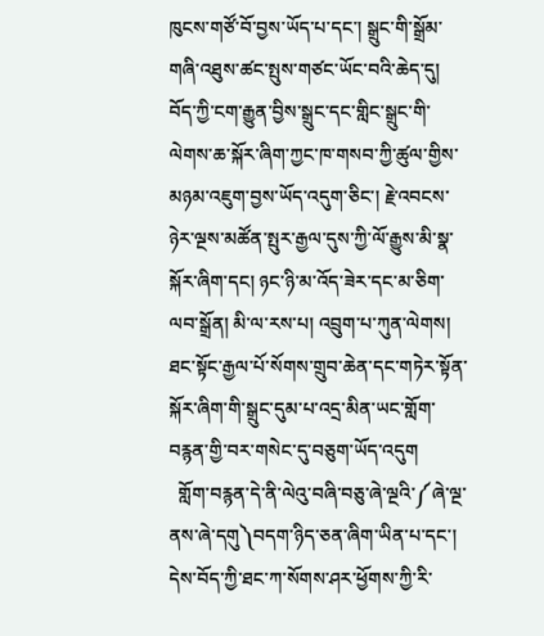ཁུངས་གཙོ་བོ་བྱས་ཡོད་པ་དང་། སྒྲུང་གི་སྒྲོམ་གཞི་འཐུས་ཚང་སྤུས་གཙང་ཡོང་བའི་ཆེད་དུ།  བོད་ཀྱི་ངག་རྒྱུན་བྱིས་སྒྲུང་དང་གླིང་སྒྲུང་གི་ལེགས་ཆ་སྐོར་ཞིག་ཀྱང་ཁ་གསབ་ཀྱི་ཚུལ་གྱིས་མཉམ་འཇུག་བྱས་ཡོད་འདུག་ཅིང་། རྗེ་འབངས་ཉེར་ལྔས་མཚོན་སྤུར་རྒྱལ་དུས་ཀྱི་ལོ་རྒྱུས་མི་སྣ་སྐོར་ཞིག་དང། ཉང་ཉི་མ་འོད་ཟེར་དང་མ་ཅིག་ལབ་སྒྲོན། མི་ལ་རས་པ། འབྲུག་པ་ཀུན་ལེགས། ཐང་སྟོང་རྒྱལ་པོ་སོགས་གྲུབ་ཆེན་དང་གཏེར་སྟོན་སྐོར་ཞིག་གི་སྒྲུང་དུམ་པ་འདྲ་མིན་ཡང་གློག་བརྙན་གྱི་བར་གསེང་དུ་བཅུག་ཡོད་འདུག
  གློག་བརྙན་དེ་ནི་ལེའུ་བཞི་བཅུ་ཞེ་ལྔའི་༼ཞེ་ལྔ་ནས་ཞེ་དགུ༽བདག་ཉིད་ཅན་ཞིག་ཡིན་པ་དང་།  དེས་བོད་ཀྱི་ཐང་ཀ་སོགས་ཤར་ཕྱོགས་ཀྱི་རི་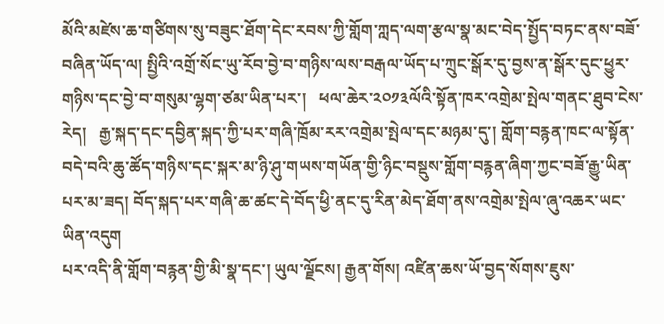མོའི་མཛེས་ཆ་གཙིགས་སུ་བཟུང་ཐོག་དེང་རབས་ཀྱི་གློག་ཀླད་ལག་རྩལ་སྣ་མང་བེད་སྤྱོད་བཏང་ནས་བཟོ་བཞིན་ཡོད་ལ། སྤྱིའི་འགྲོ་སོང་ཡུ་རོབ་བྱེ་བ་གཉིས་ལས་བརྒལ་ཡོད་པ་ཀྲུང་སྒོར་དུ་བྱས་ན་སྒོར་དུང་ཕྱུར་གཉིས་དང་བྱེ་བ་གསུམ་ལྷག་ཙམ་ཡིན་པར་།   ཕལ་ཆེར་༢༠༡༣ལོའི་སྟོན་ཁར་འགྲེམ་སྤེལ་གནང་ཐུབ་ངེས་རེད།   རྒྱ་སྐད་དང་དབྱིན་སྐད་ཀྱི་པར་གཞི་ཁྲོམ་རར་འགྲེམ་སྤེལ་དང་མཉམ་དུ་། གློག་བརྙན་ཁང་ལ་སྟོན་བདེ་བའི་ཆུ་ཚོད་གཉིས་དང་སྐར་མ་ཉི་ཤུ་གཡས་གཡོན་གྱི་ཉིང་བསྡུས་གློག་བརྙན་ཞིག་ཀྱང་བཟོ་རྒྱུ་ཡིན་པར་མ་ཟད། བོད་སྐད་པར་གཞི་ཆ་ཚང་དེ་བོད་ཕྱི་ནང་དུ་རིན་མེད་ཐོག་ནས་འགྲེམ་སྤེལ་ཞུ་འཆར་ཡང་ཡིན་འདུག
པར་འདི་ནི་གློག་བརྙན་གྱི་མི་སྣ་དང་། ཡུལ་ལྗོངས། རྒྱན་གོས། འཛིན་ཆས་ཡོ་བྱད་སོགས་ཇུས་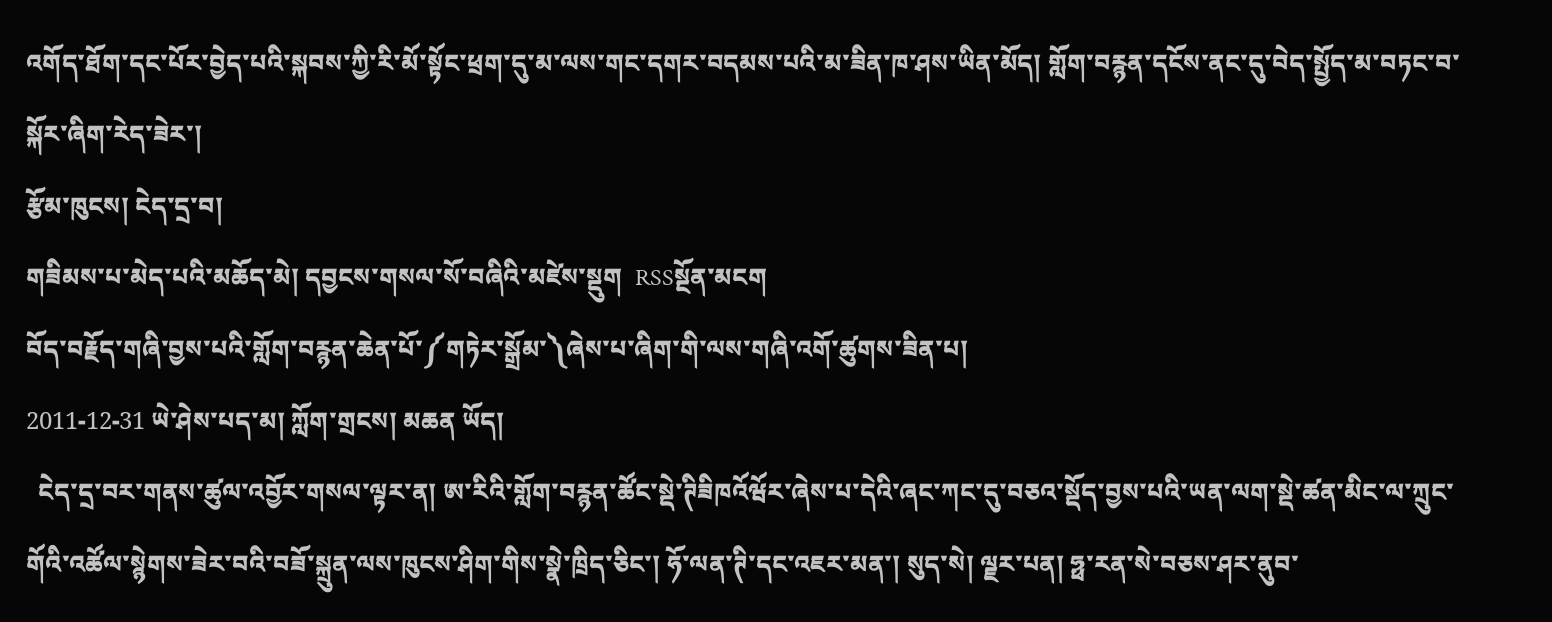འགོད་ཐོག་དང་པོར་བྱེད་པའི་སྐབས་ཀྱི་རི་མོ་སྟོང་ཕྲག་དུ་མ་ལས་གང་དགར་བདམས་པའི་མ་ཟིན་ཁ་ཤས་ཡིན་མོད། གློག་བརྙན་དངོས་ནང་དུ་བེད་སྤྱོད་མ་བཏང་བ་སྐོར་ཞིག་རེད་ཟེར་།
རྩོམ་ཁུངས། ངེད་དྲ་བ།
གཟིམས་པ་མེད་པའི་མཆོད་མེ། དབྱངས་གསལ་སོ་བཞིའི་མཛེས་སྡུག  RSSསྔོན་མངག
བོད་བརྗོད་གཞི་བྱས་པའི་གློག་བརྙན་ཆེན་པོ་༼གཏེར་སྒྲོམ་༽ཞེས་པ་ཞིག་གི་ལས་གཞི་འགོ་ཚུགས་ཟིན་པ།
2011-12-31 ཡེ་ཤེས་པད་མ། ཀློག་གྲངས། མཆན ཡོད།
  ངེད་དྲ་བར་གནས་ཚུལ་འབྱོར་གསལ་ལྟར་ན། ཨ་རིའི་གློག་བརྙན་ཚོང་སྡེ་ཊིཟིཁའོཝོར་ཞེས་པ་དེའི་ཞང་ཀང་དུ་བཅའ་སྡོད་བྱས་པའི་ཡན་ལག་སྡེ་ཚན་མིང་ལ་ཀྲུང་གོའི་འཚོལ་སྙེགས་ཟེར་བའི་བཟོ་སྐྲུན་ལས་ཁུངས་ཤིག་གིས་སྣེ་ཁྲིད་ཅིང་། ཧོ་ལན་ཊི་དང་འཇར་མན་། སུད་སེ། ལྗར་པན། ཧྥ་རན་སེ་བཅས་ཤར་ནུབ་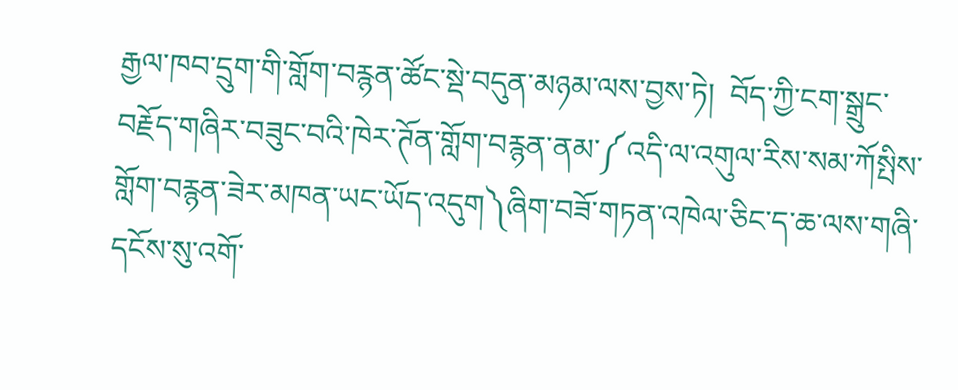རྒྱལ་ཁབ་དྲུག་གི་གློག་བརྙན་ཚོང་སྡེ་བདུན་མཉམ་ལས་བྱས་ཏེ།  བོད་ཀྱི་ངག་སྒྲུང་བརྗོད་གཞིར་བཟུང་བའི་ཁེར་ཊོན་གློག་བརྙན་ནམ་༼འདི་ལ་འགུལ་རིས་སམ་ཀོསྤིས་གློག་བརྙན་ཟེར་མཁན་ཡང་ཡོད་འདུག༽ཞིག་བཟོ་གཏན་འཁེལ་ཅིང་ད་ཆ་ལས་གཞི་དངོས་སུ་འགོ་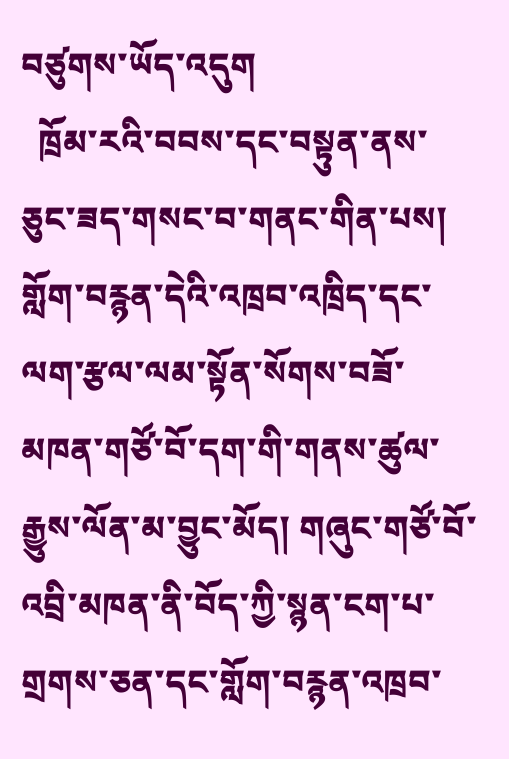བཙུགས་ཡོད་འདུག
  ཁྲོམ་རའི་བབས་དང་བསྟུན་ནས་ཅུང་ཟད་གསང་བ་གནང་གིན་པས། གློག་བརྙན་དེའི་འཁྲབ་འཁྲིད་དང་ལག་རྩལ་ལམ་སྟོན་སོགས་བཟོ་མཁན་གཙོ་བོ་དག་གི་གནས་ཚུལ་རྒྱུས་ལོན་མ་བྱུང་མོད། གཞུང་གཙོ་བོ་འབྲི་མཁན་ནི་བོད་ཀྱི་སྙན་ངག་པ་གྲགས་ཅན་དང་གློག་བརྙན་འཁྲབ་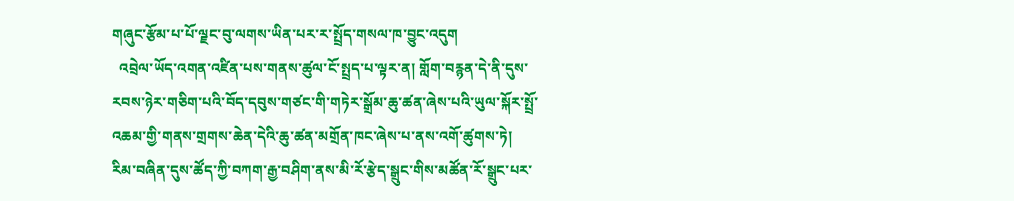གཞུང་རྩོམ་པ་པོ་ལྗང་བུ་ལགས་ཡིན་པར་ར་སྤྲོད་གསལ་ཁ་བྱུང་འདུག
  འབྲེལ་ཡོད་འགན་འཛིན་པས་གནས་ཚུལ་ངོ་སྤྲད་པ་ལྟར་ན། གློག་བརྙན་དེ་ནི་དུས་རབས་ཉེར་གཅིག་པའི་བོད་དབུས་གཙང་གི་གཏེར་སྒྲོམ་ཆུ་ཚན་ཞེས་པའི་ཡུལ་སྐོར་སྤྲོ་འཆམ་གྱི་གནས་གྲགས་ཆེན་དེའི་ཆུ་ཚན་མགྲོན་ཁང་ཞེས་པ་ནས་འགོ་ཚུགས་ཏེ། རིམ་བཞིན་དུས་ཚོད་ཀྱི་བཀག་རྒྱ་བཤིག་ནས་མི་རོ་རྩེད་སྒྲུང་གིས་མཚོན་རོ་སྒྲུང་པར་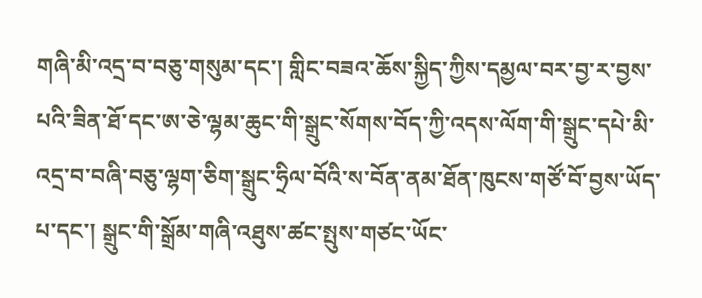གཞི་མི་འདྲ་བ་བཅུ་གསུམ་དང་། གླིང་བཟའ་ཆོས་སྐྱིད་ཀྱིས་དམྱལ་བར་བྱ་ར་བྱས་པའི་ཟིན་ཐོ་དང་ཨ་ཅེ་ལྷམ་ཆུང་གི་སྒྲུང་སོགས་བོད་ཀྱི་འདས་ལོག་གི་སྒྲུང་དཔེ་མི་འདྲ་བ་བཞི་བཅུ་ལྷག་ཅིག་སྒྲུང་ཧྲིལ་བོའི་ས་བོན་ནམ་ཐོན་ཁུངས་གཙོ་བོ་བྱས་ཡོད་པ་དང་། སྒྲུང་གི་སྒྲོམ་གཞི་འཐུས་ཚང་སྤུས་གཙང་ཡོང་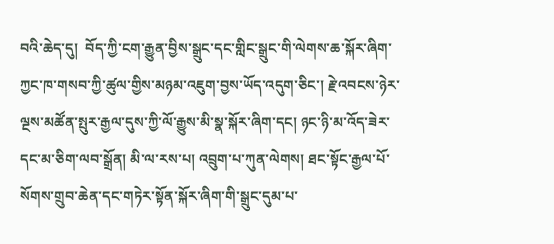བའི་ཆེད་དུ།  བོད་ཀྱི་ངག་རྒྱུན་བྱིས་སྒྲུང་དང་གླིང་སྒྲུང་གི་ལེགས་ཆ་སྐོར་ཞིག་ཀྱང་ཁ་གསབ་ཀྱི་ཚུལ་གྱིས་མཉམ་འཇུག་བྱས་ཡོད་འདུག་ཅིང་། རྗེ་འབངས་ཉེར་ལྔས་མཚོན་སྤུར་རྒྱལ་དུས་ཀྱི་ལོ་རྒྱུས་མི་སྣ་སྐོར་ཞིག་དང། ཉང་ཉི་མ་འོད་ཟེར་དང་མ་ཅིག་ལབ་སྒྲོན། མི་ལ་རས་པ། འབྲུག་པ་ཀུན་ལེགས། ཐང་སྟོང་རྒྱལ་པོ་སོགས་གྲུབ་ཆེན་དང་གཏེར་སྟོན་སྐོར་ཞིག་གི་སྒྲུང་དུམ་པ་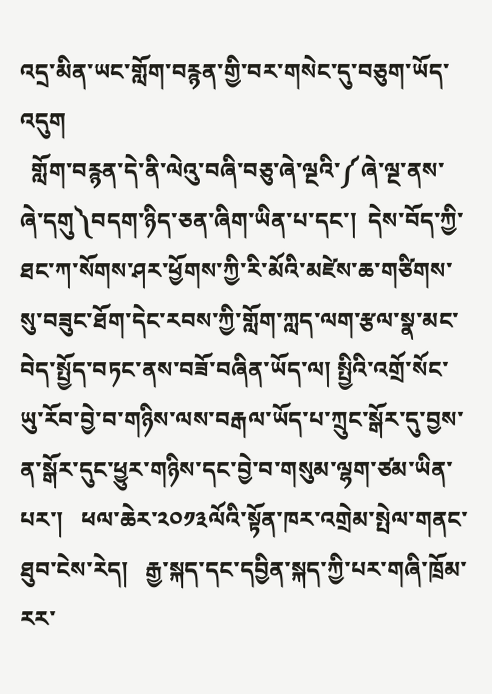འདྲ་མིན་ཡང་གློག་བརྙན་གྱི་བར་གསེང་དུ་བཅུག་ཡོད་འདུག
  གློག་བརྙན་དེ་ནི་ལེའུ་བཞི་བཅུ་ཞེ་ལྔའི་༼ཞེ་ལྔ་ནས་ཞེ་དགུ༽བདག་ཉིད་ཅན་ཞིག་ཡིན་པ་དང་།  དེས་བོད་ཀྱི་ཐང་ཀ་སོགས་ཤར་ཕྱོགས་ཀྱི་རི་མོའི་མཛེས་ཆ་གཙིགས་སུ་བཟུང་ཐོག་དེང་རབས་ཀྱི་གློག་ཀླད་ལག་རྩལ་སྣ་མང་བེད་སྤྱོད་བཏང་ནས་བཟོ་བཞིན་ཡོད་ལ། སྤྱིའི་འགྲོ་སོང་ཡུ་རོབ་བྱེ་བ་གཉིས་ལས་བརྒལ་ཡོད་པ་ཀྲུང་སྒོར་དུ་བྱས་ན་སྒོར་དུང་ཕྱུར་གཉིས་དང་བྱེ་བ་གསུམ་ལྷག་ཙམ་ཡིན་པར་།   ཕལ་ཆེར་༢༠༡༣ལོའི་སྟོན་ཁར་འགྲེམ་སྤེལ་གནང་ཐུབ་ངེས་རེད།   རྒྱ་སྐད་དང་དབྱིན་སྐད་ཀྱི་པར་གཞི་ཁྲོམ་རར་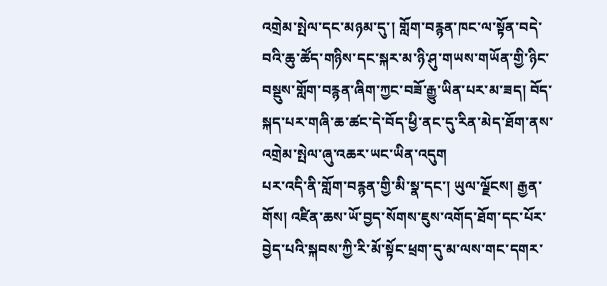འགྲེམ་སྤེལ་དང་མཉམ་དུ་། གློག་བརྙན་ཁང་ལ་སྟོན་བདེ་བའི་ཆུ་ཚོད་གཉིས་དང་སྐར་མ་ཉི་ཤུ་གཡས་གཡོན་གྱི་ཉིང་བསྡུས་གློག་བརྙན་ཞིག་ཀྱང་བཟོ་རྒྱུ་ཡིན་པར་མ་ཟད། བོད་སྐད་པར་གཞི་ཆ་ཚང་དེ་བོད་ཕྱི་ནང་དུ་རིན་མེད་ཐོག་ནས་འགྲེམ་སྤེལ་ཞུ་འཆར་ཡང་ཡིན་འདུག
པར་འདི་ནི་གློག་བརྙན་གྱི་མི་སྣ་དང་། ཡུལ་ལྗོངས། རྒྱན་གོས། འཛིན་ཆས་ཡོ་བྱད་སོགས་ཇུས་འགོད་ཐོག་དང་པོར་བྱེད་པའི་སྐབས་ཀྱི་རི་མོ་སྟོང་ཕྲག་དུ་མ་ལས་གང་དགར་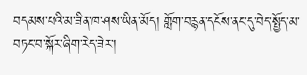བདམས་པའི་མ་ཟིན་ཁ་ཤས་ཡིན་མོད། གློག་བརྙན་དངོས་ནང་དུ་བེད་སྤྱོད་མ་བཏང་བ་སྐོར་ཞིག་རེད་ཟེར་།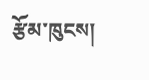རྩོམ་ཁུངས།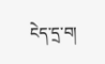ངེད་དྲ་བ།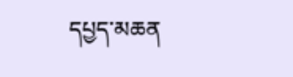དཔྱད་མཆན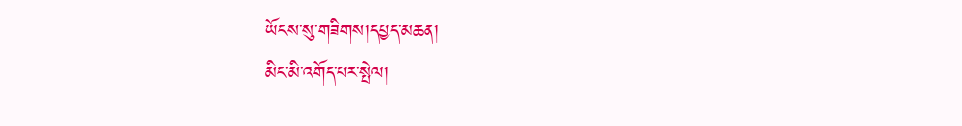ཡོངས་སུ་གཟིགས།དཔྱད་མཆན།
མིང་མི་འགོད་པར་སྤེལ།